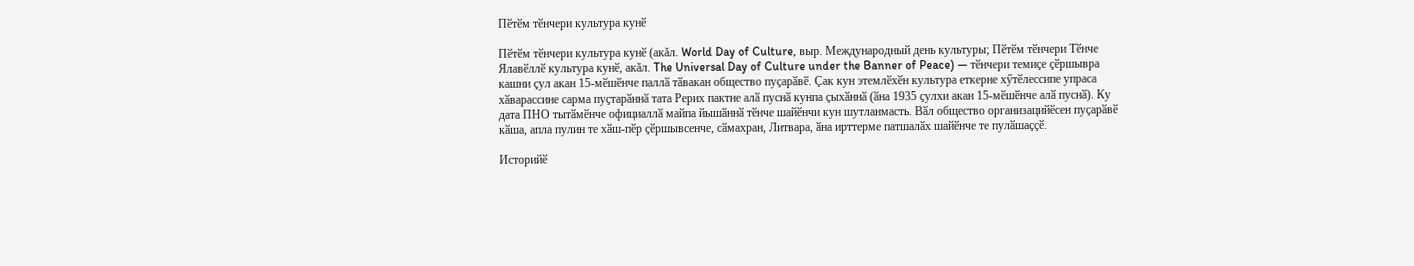Пӗтӗм тӗнчери культура кунӗ

Пӗтӗм тӗнчери культура кунӗ (акăл. World Day of Culture, выр. Международный день культуры; Пӗтӗм тӗнчери Тӗнче Ялавӗллӗ культура кунӗ, акăл. The Universal Day of Culture under the Banner of Peace) — тӗнчери темиҫе ҫӗршывра кашни ҫул акан 15-мӗшӗнче паллӑ тӑвакан общество пуҫарӑвӗ. Ҫак кун этемлӗхӗн культура еткерне хӳтӗлессипе упраса хӑварассине сарма пуҫтарӑннӑ тата Рерих пактне алӑ пуснӑ кунпа ҫыхӑннӑ (ӑна 1935 ҫулхи акан 15-мӗшӗнче алӑ пуснӑ). Ку дата ПНО тытӑмӗнче официаллӑ майпа йышӑннӑ тӗнче шайӗнчи кун шутланмасть. Вӑл общество организацийӗсен пуҫарӑвӗ кӑша, апла пулин те хӑш-пӗр ҫӗршывсенче, сӑмахран, Литвара, ӑна ирттерме патшалӑх шайӗнче те пулӑшаҫҫӗ.

Историйӗ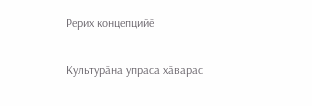Рерих концепцийӗ

Культурӑна упраса хӑварас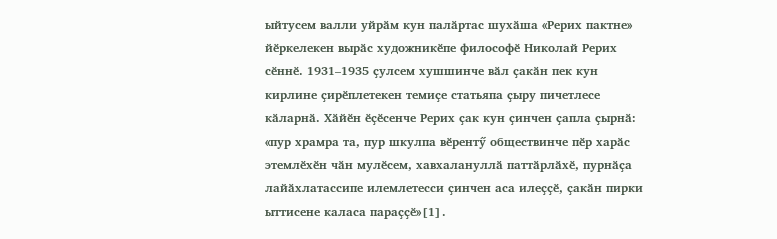ыйтусем валли уйрӑм кун палӑртас шухӑша «Рерих пактне» йӗркелекен вырӑс художникӗпе философӗ Николай Рерих сӗннӗ. 1931–1935 ҫулсем хушшинче вӑл ҫакӑн пек кун кирлине ҫирӗплетекен темиҫе статьяпа ҫыру пичетлесе кӑларнӑ. Хӑйӗн ӗҫӗсенче Рерих ҫак кун ҫинчен ҫапла ҫырнӑ: «пур храмра та, пур шкулпа вӗрентӳ обществинче пӗр харӑс этемлӗхӗн чӑн мулӗсем, хавхалануллӑ паттӑрлӑхӗ, пурнӑҫа лайӑхлатассипе илемлетесси ҫинчен аса илеҫҫӗ, ҫакӑн пирки ыттисене каласа параҫҫӗ»[1].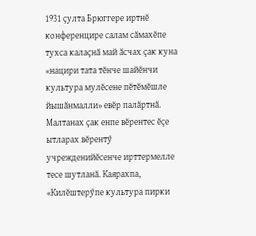1931 ҫулта Брюггере иртнӗ конференцире салам сӑмахӗпе тухса калаҫнӑ май ӑсчах ҫак куна «нацири тата тӗнче шайӗнчи культура мулӗсене пӗтӗмӗшле йышӑнмалли» евӗр палӑртнӑ. Малтанах ҫак енпе вӗрентес ӗҫе ытларах вӗрентӳ учрежденийӗсенче ирттермелле тесе шутланӑ. Каярахпа, «Килӗштерӳпе культура пирки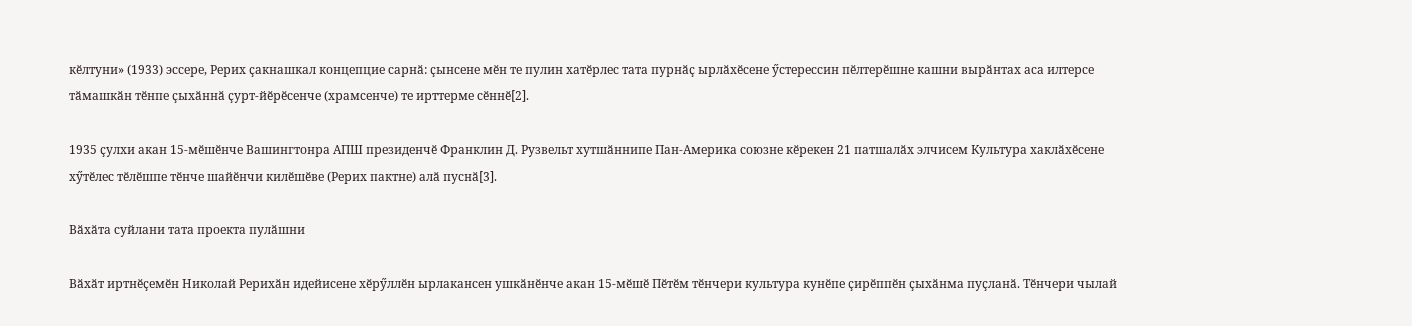кӗлтуни» (1933) эссере, Рерих ҫакнашкал концепцие сарнӑ: ҫынсене мӗн те пулин хатӗрлес тата пурнӑҫ ырлӑхӗсене ӳстерессин пӗлтерӗшне кашни вырӑнтах аса илтерсе тӑмашкӑн тӗнпе ҫыхӑннӑ ҫурт-йӗрӗсенче (храмсенче) те ирттерме сӗннӗ[2].

1935 ҫулхи акан 15-мӗшӗнче Вашингтонра АПШ президенчӗ Франклин Д. Рузвельт хутшӑннипе Пан-Америка союзне кӗрекен 21 патшалӑх элчисем Культура хаклӑхӗсене хӳтӗлес тӗлӗшпе тӗнче шайӗнчи килӗшӗве (Рерих пактне) алӑ пуснӑ[3].

Вӑхӑта суйлани тата проекта пулӑшни

Вӑхӑт иртнӗҫемӗн Николай Рерихӑн идейисене хӗрӳллӗн ырлакансен ушкӑнӗнче акан 15-мӗшӗ Пӗтӗм тӗнчери культура кунӗпе ҫирӗппӗн ҫыхӑнма пуҫланӑ. Тӗнчери чылай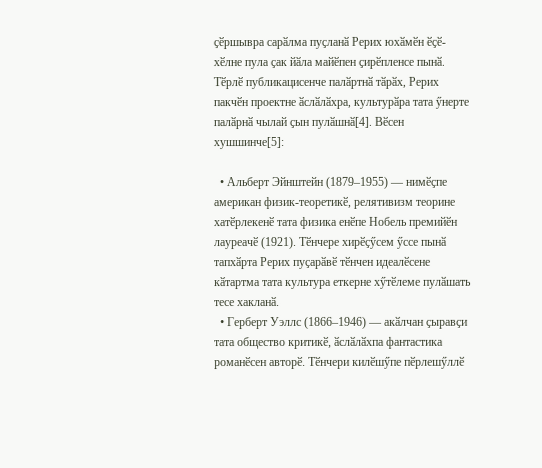ҫӗршывра сарӑлма пуҫланӑ Рерих юхӑмӗн ӗҫӗ-хӗлне пула ҫак йӑла майӗпен ҫирӗпленсе пынӑ. Тӗрлӗ публикацисенче палӑртнӑ тӑрӑх, Рерих пакчӗн проектне ӑслӑлӑхра, культурӑра тата ӳнерте палӑрнӑ чылай ҫын пулӑшнӑ[4]. Вӗсен хушшинче[5]:

  • Альберт Эйнштейн (1879–1955) — нимӗҫпе американ физик-теоретикӗ, релятивизм теорине хатӗрлекенӗ тата физика енӗпе Нобель премийӗн лауреачӗ (1921). Тӗнчере хирӗҫӳсем ӳссе пынӑ тапхӑрта Рерих пуҫарӑвӗ тӗнчен идеалӗсене кӑтартма тата культура еткерне хӳтӗлеме пулӑшать тесе хакланӑ.
  • Герберт Уэллс (1866–1946) — акӑлчан ҫыравҫи тата общество критикӗ, ӑслӑлӑхпа фантастика романӗсен авторӗ. Тӗнчери килӗшӳпе пӗрлешӳллӗ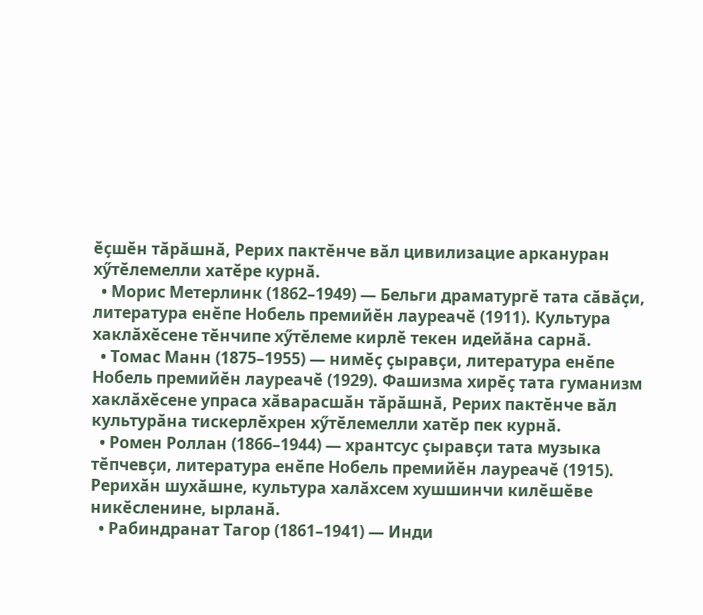ӗҫшӗн тӑрӑшнӑ, Рерих пактӗнче вӑл цивилизацие аркануран хӳтӗлемелли хатӗре курнӑ.
  • Морис Метерлинк (1862–1949) — Бельги драматургӗ тата сӑвӑҫи, литература енӗпе Нобель премийӗн лауреачӗ (1911). Культура хаклӑхӗсене тӗнчипе хӳтӗлеме кирлӗ текен идейӑна сарнӑ.
  • Томас Манн (1875–1955) — нимӗҫ ҫыравҫи, литература енӗпе Нобель премийӗн лауреачӗ (1929). Фашизма хирӗҫ тата гуманизм хаклӑхӗсене упраса хӑварасшӑн тӑрӑшнӑ, Рерих пактӗнче вӑл культурӑна тискерлӗхрен хӳтӗлемелли хатӗр пек курнӑ.
  • Ромен Роллан (1866–1944) — хрантсус ҫыравҫи тата музыка тӗпчевҫи, литература енӗпе Нобель премийӗн лауреачӗ (1915). Рерихӑн шухӑшне, культура халӑхсем хушшинчи килӗшӗве никӗсленине, ырланӑ.
  • Рабиндранат Тагор (1861–1941) — Инди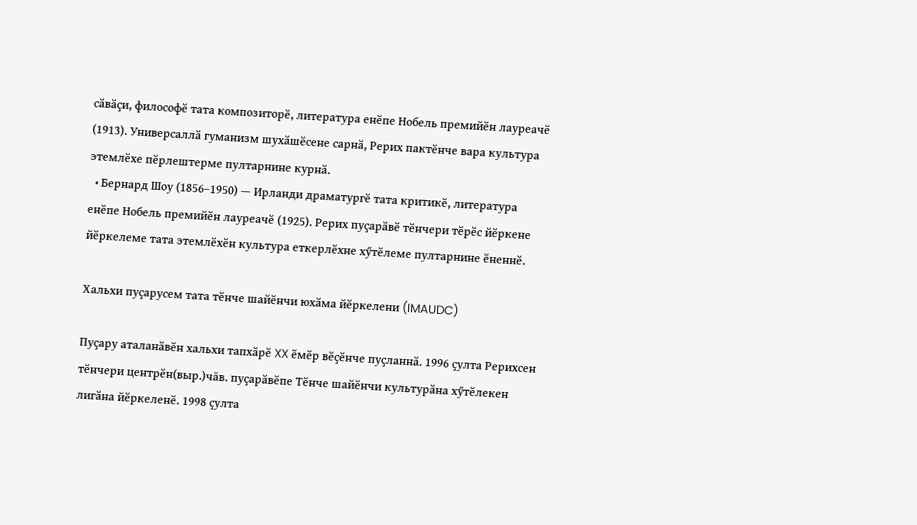сӑвӑҫи, философӗ тата композиторӗ, литература енӗпе Нобель премийӗн лауреачӗ (1913). Универсаллӑ гуманизм шухӑшӗсене сарнӑ, Рерих пактӗнче вара культура этемлӗхе пӗрлештерме пултарнине курнӑ.
  • Бернард Шоу (1856–1950) — Ирланди драматургӗ тата критикӗ, литература енӗпе Нобель премийӗн лауреачӗ (1925). Рерих пуҫарӑвӗ тӗнчери тӗрӗс йӗркене йӗркелеме тата этемлӗхӗн культура еткерлӗхне хӳтӗлеме пултарнине ӗненнӗ.

Хальхи пуҫарусем тата тӗнче шайӗнчи юхӑма йӗркелени (IMAUDC)

Пуҫару аталанӑвӗн хальхи тапхӑрӗ XX ӗмӗр вӗҫӗнче пуҫланнӑ. 1996 ҫулта Рерихсен тӗнчери центрӗн(выр.)чăв. пуҫарӑвӗпе Тӗнче шайӗнчи культурӑна хӳтӗлекен лигӑна йӗркеленӗ. 1998 ҫулта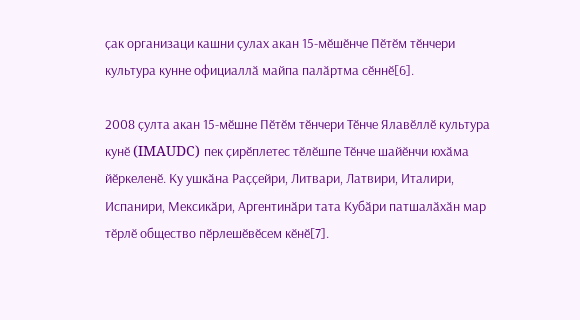ҫак организаци кашни ҫулах акан 15-мӗшӗнче Пӗтӗм тӗнчери культура кунне официаллӑ майпа палӑртма сӗннӗ[6].

2008 ҫулта акан 15-мӗшне Пӗтӗм тӗнчери Тӗнче Ялавӗллӗ культура кунӗ (IMAUDC) пек ҫирӗплетес тӗлӗшпе Тӗнче шайӗнчи юхӑма йӗркеленӗ. Ку ушкӑна Раҫҫейри, Литвари, Латвири, Италири, Испанири, Мексикӑри, Аргентинӑри тата Кубӑри патшалӑхӑн мар тӗрлӗ общество пӗрлешӗвӗсем кӗнӗ[7].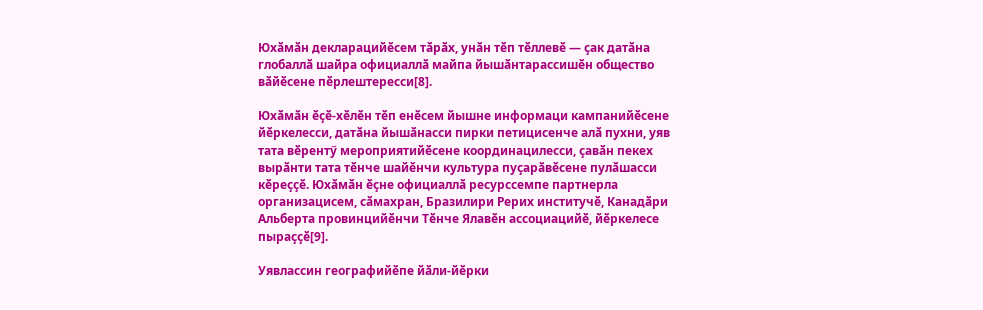Юхӑмӑн декларацийӗсем тӑрӑх, унӑн тӗп тӗллевӗ — ҫак датӑна глобаллӑ шайра официаллӑ майпа йышӑнтарассишӗн общество вӑйӗсене пӗрлештересси[8].

Юхӑмӑн ӗҫӗ-хӗлӗн тӗп енӗсем йышне информаци кампанийӗсене йӗркелесси, датӑна йышӑнасси пирки петицисенче алӑ пухни, уяв тата вӗрентӳ мероприятийӗсене координацилесси, ҫавӑн пекех вырӑнти тата тӗнче шайӗнчи культура пуҫарӑвӗсене пулӑшасси кӗреҫҫӗ. Юхӑмӑн ӗҫне официаллӑ ресурссемпе партнерла организацисем, сӑмахран, Бразилири Рерих институчӗ, Канадӑри Альберта провинцийӗнчи Тӗнче Ялавӗн ассоциацийӗ, йӗркелесе пыраҫҫӗ[9].

Уявлассин географийӗпе йӑли-йӗрки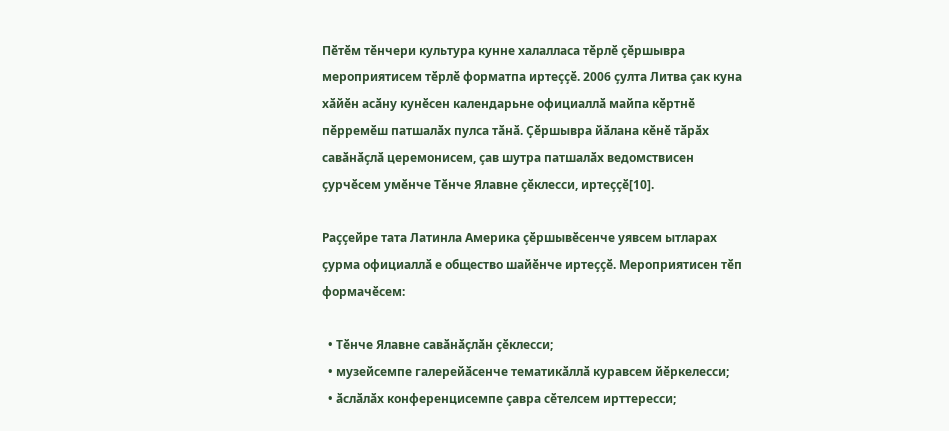Пӗтӗм тӗнчери культура кунне халалласа тӗрлӗ ҫӗршывра мероприятисем тӗрлӗ форматпа иртеҫҫӗ. 2006 ҫулта Литва ҫак куна хӑйӗн асӑну кунӗсен календарьне официаллӑ майпа кӗртнӗ пӗрремӗш патшалӑх пулса тӑнӑ. Ҫӗршывра йӑлана кӗнӗ тӑрӑх савӑнӑҫлӑ церемонисем, ҫав шутра патшалӑх ведомствисен ҫурчӗсем умӗнче Тӗнче Ялавне ҫӗклесси, иртеҫҫӗ[10].

Раҫҫейре тата Латинла Америка ҫӗршывӗсенче уявсем ытларах ҫурма официаллӑ е общество шайӗнче иртеҫҫӗ. Мероприятисен тӗп формачӗсем:

  • Тӗнче Ялавне савӑнӑҫлӑн ҫӗклесси;
  • музейсемпе галерейӑсенче тематикӑллӑ куравсем йӗркелесси;
  • ӑслӑлӑх конференцисемпе ҫавра сӗтелсем ирттересси;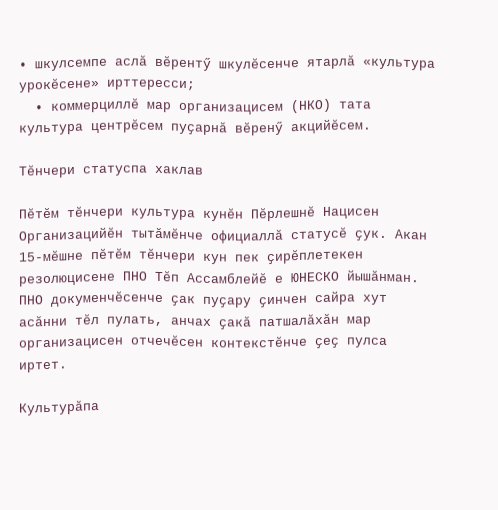• шкулсемпе аслӑ вӗрентӳ шкулӗсенче ятарлӑ «культура урокӗсене» ирттересси;
  • коммерциллӗ мар организацисем (НКО) тата культура центрӗсем пуҫарнӑ вӗренӳ акцийӗсем.

Тӗнчери статуспа хаклав

Пӗтӗм тӗнчери культура кунӗн Пӗрлешнӗ Нацисен Организацийӗн тытӑмӗнче официаллӑ статусӗ ҫук. Акан 15-мӗшне пӗтӗм тӗнчери кун пек ҫирӗплетекен резолюцисене ПНО Тӗп Ассамблейӗ е ЮНЕСКО йышӑнман. ПНО докуменчӗсенче ҫак пуҫару ҫинчен сайра хут асӑнни тӗл пулать, анчах ҫакӑ патшалӑхӑн мар организацисен отчечӗсен контекстӗнче ҫеҫ пулса иртет.

Культурӑпа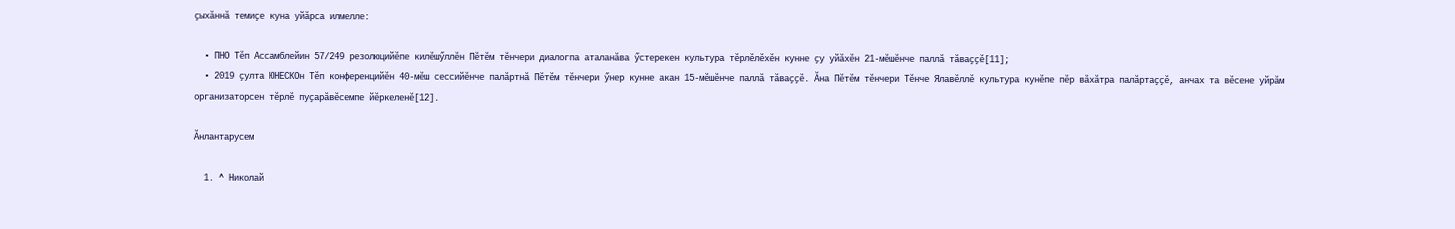ҫыхӑннӑ темиҫе куна уйӑрса илмелле:

  • ПНО Тӗп Ассамблейин 57/249 резолюцийӗпе килӗшӳллӗн Пӗтӗм тӗнчери диалогпа аталанӑва ӳстерекен культура тӗрлӗлӗхӗн кунне ҫу уйӑхӗн 21-мӗшӗнче паллӑ тӑваҫҫӗ[11];
  • 2019 ҫулта ЮНЕСКОн Тӗп конференцийӗн 40-мӗш сессийӗнче палӑртнӑ Пӗтӗм тӗнчери ӳнер кунне акан 15-мӗшӗнче паллӑ тӑваҫҫӗ. Ӑна Пӗтӗм тӗнчери Тӗнче Ялавӗллӗ культура кунӗпе пӗр вӑхӑтра палӑртаҫҫӗ, анчах та вӗсене уйрӑм организаторсен тӗрлӗ пуҫарӑвӗсемпе йӗркеленӗ[12].

Ӑнлантарусем

  1. ^ Николай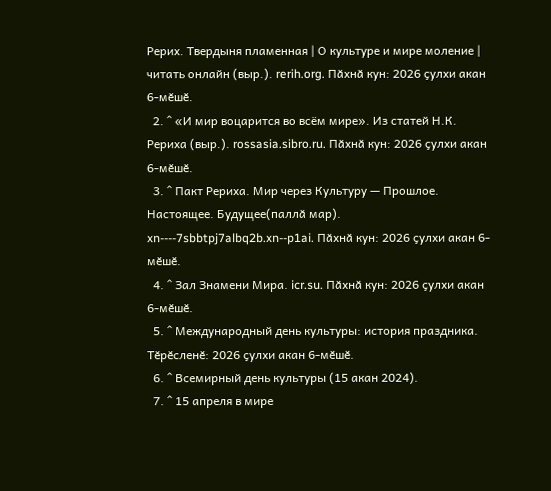Рерих. Твердыня пламенная | О культуре и мире моление | читать онлайн (выр.). rerih.org. Пӑхнӑ кун: 2026 ҫулхи акан 6-мӗшӗ.
  2. ^ «И мир воцарится во всём мире». Из статей Н.К. Рериха (выр.). rossasia.sibro.ru. Пӑхнӑ кун: 2026 ҫулхи акан 6-мӗшӗ.
  3. ^ Пакт Рериха. Мир через Культуру — Прошлое. Настоящее. Будущее(паллӑ мар). xn----7sbbtpj7albq2b.xn--p1ai. Пӑхнӑ кун: 2026 ҫулхи акан 6-мӗшӗ.
  4. ^ Зал Знамени Мира. icr.su. Пӑхнӑ кун: 2026 ҫулхи акан 6-мӗшӗ.
  5. ^ Международный день культуры: история праздника. Тӗрӗсленӗ: 2026 ҫулхи акан 6-мӗшӗ.
  6. ^ Всемирный день культуры (15 акан 2024).
  7. ^ 15 апреля в мире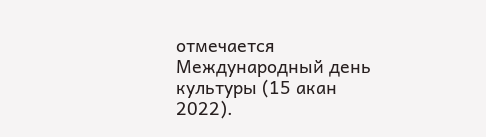отмечается Международный день культуры (15 акан 2022).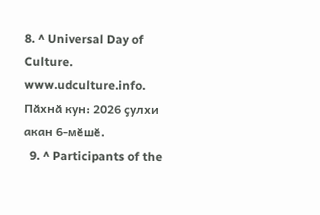8. ^ Universal Day of Culture. www.udculture.info. Пӑхнӑ кун: 2026 ҫулхи акан 6-мӗшӗ.
  9. ^ Participants of the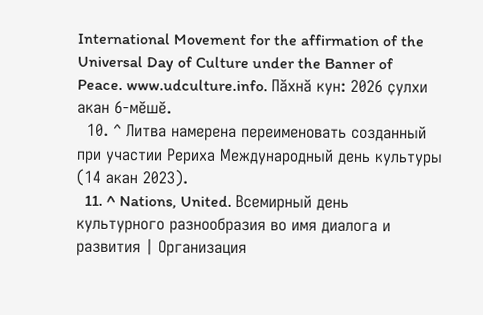International Movement for the affirmation of the Universal Day of Culture under the Banner of Peace. www.udculture.info. Пӑхнӑ кун: 2026 ҫулхи акан 6-мӗшӗ.
  10. ^ Литва намерена переименовать созданный при участии Рериха Международный день культуры (14 акан 2023).
  11. ^ Nations, United. Всемирный день культурного разнообразия во имя диалога и развития | Организация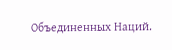Объединенных Наций.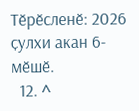Тӗрӗсленӗ: 2026 ҫулхи акан 6-мӗшӗ.
  12. ^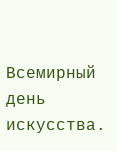Всемирный день искусства.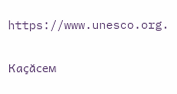https://www.unesco.org.

Каҫӑсем